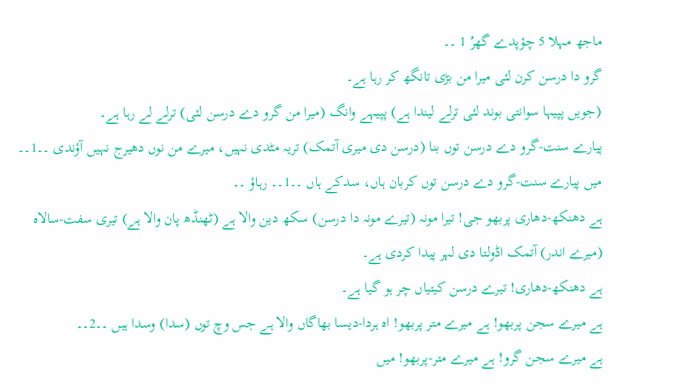ماجھ مہلا 5 چؤپدے گھرُ 1 ۔۔
گرو دا درسن کرن لئی میرا من بڑی تانگھ کر رہا ہے۔
(جویں پپیہا سوانتی بوند لئی ترلے لیندا ہے) پپیہے وانگ (میرا من گرو دے درسن لئی) ترلے لے رہا ہے۔
پیارے سنت-گرو دے درسن توں بنا (درسن دی میری آتمک) تریہ مٹدی نہیں، میرے من نوں دھیرج نہیں آؤندی ۔۔1۔۔
میں پیارے سنت-گرو دے درسن توں کربان ہاں، سدکے ہاں ۔۔1۔۔ رہاؤ ۔۔
ہے دھنکھ-دھاری پربھو جی! تیرا مونہ (تیرے مونہ دا درسن) سکھ دین والا ہے (ٹھنڈھ پان والا ہے) تیری سفت-سالاہ (میرے اندر) آتمک اڈولتا دی لہر پیدا کردی ہے۔
ہے دھنکھ-دھاری! تیرے درسن کیتیاں چر ہو گیا ہے۔
ہے میرے سجن پربھو! ہے میرے متر پربھو! اہ ہردا-دیسا بھاگاں والا ہے جس وچ توں (سدا) وسدا ہیں ۔۔2۔۔
ہے میرے سجن گرو! ہے میرے متر-پربھو! میں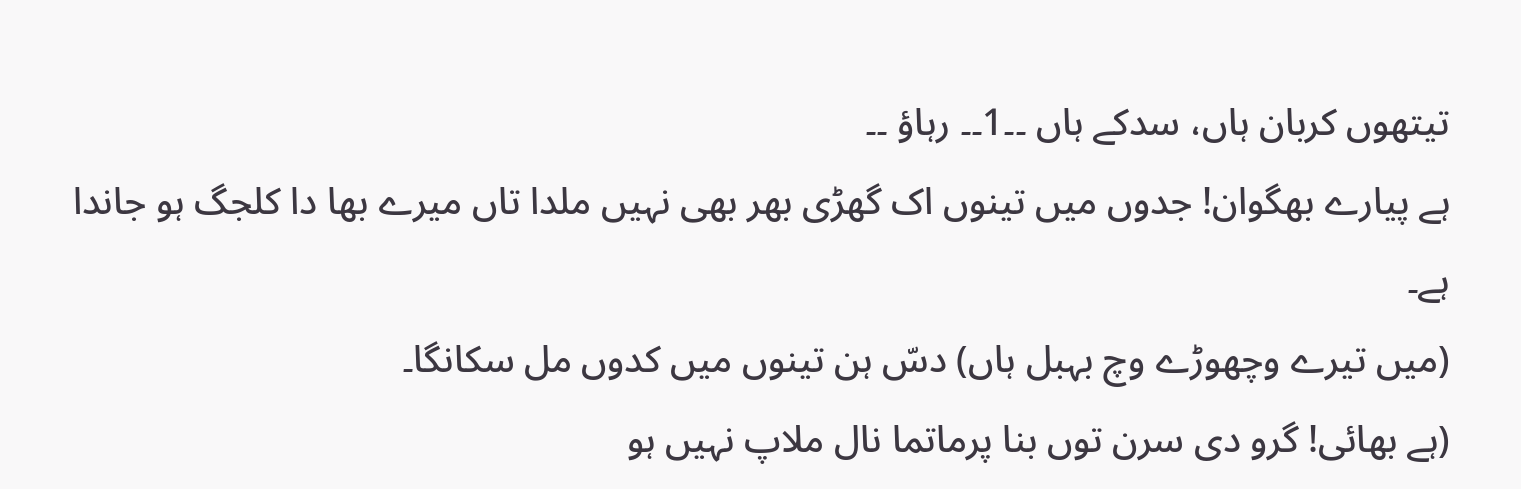تیتھوں کربان ہاں، سدکے ہاں ۔۔1۔۔ رہاؤ ۔۔
ہے پیارے بھگوان! جدوں میں تینوں اک گھڑی بھر بھی نہیں ملدا تاں میرے بھا دا کلجگ ہو جاندا ہے۔
(میں تیرے وچھوڑے وچ بہبل ہاں) دسّ ہن تینوں میں کدوں مل سکانگا۔
(ہے بھائی! گرو دی سرن توں بنا پرماتما نال ملاپ نہیں ہو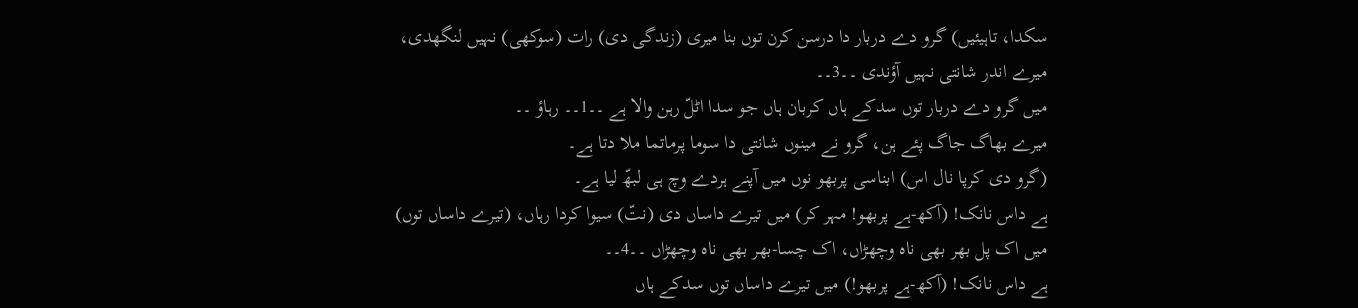سکدا، تاہیئیں) گرو دے دربار دا درسن کرن توں بنا میری (زندگی دی) رات (سوکھی) نہیں لنگھدی، میرے اندر شانتی نہیں آؤندی ۔۔3۔۔
میں گرو دے دربار توں سدکے ہاں کربان ہاں جو سدا اٹلّ رہن والا ہے ۔۔1۔۔ رہاؤ ۔۔
میرے بھاگ جاگ پئے ہن، گرو نے مینوں شانتی دا سوما پرماتما ملا دتا ہے۔
(گرو دی کرپا نال اس) ابناسی پربھو نوں میں آپنے ہردے وچ ہی لبھّ لیا ہے۔
ہے داس نانک! (آکھ-ہے پربھو! مہر کر) میں تیرے داساں دی (نتّ) سیوا کردا رہاں، (تیرے داساں توں) میں اک پل بھر بھی ناہ وچھڑاں، اک چسا-بھر بھی ناہ وچھڑاں ۔۔4۔۔
ہے داس نانک! (آکھ-ہے پربھو!) میں تیرے داساں توں سدکے ہاں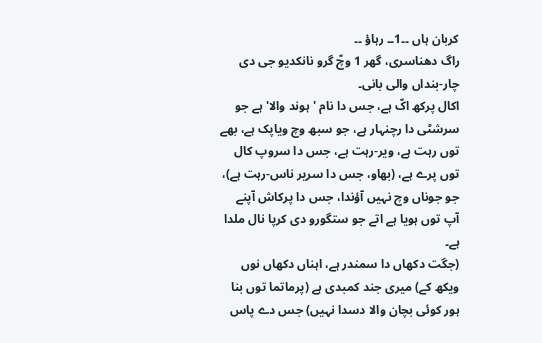کربان ہاں ۔۔1۔۔ رہاؤ ۔۔
راگ دھناسری، گھر 1 وچّ گرو نانکدیو جی دی چار-بنداں والی بانی۔
اکال پرکھ اکّ ہے، جس دا نام 'ہوند والا' ہے جو سرشٹی دا رچنہار ہے، جو سبھ وچ ویاپک ہے، بھے توں رہت ہے، ویر-رہت ہے، جس دا سروپ کال توں پرے ہے، (بھاو، جس دا سریر ناس-رہت ہے)، جو جوناں وچ نہیں آؤندا، جس دا پرکاش آپنے آپ توں ہویا ہے اتے جو ستگورو دی کرپا نال ملدا ہے۔
(جگت دکھاں دا سمندر ہے، اہناں دکھاں نوں ویکھ کے) میری جند کمبدی ہے (پرماتما توں بنا ہور کوئی بچان والا دسدا نہیں) جس دے پاس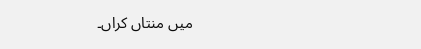میں منتاں کراں۔